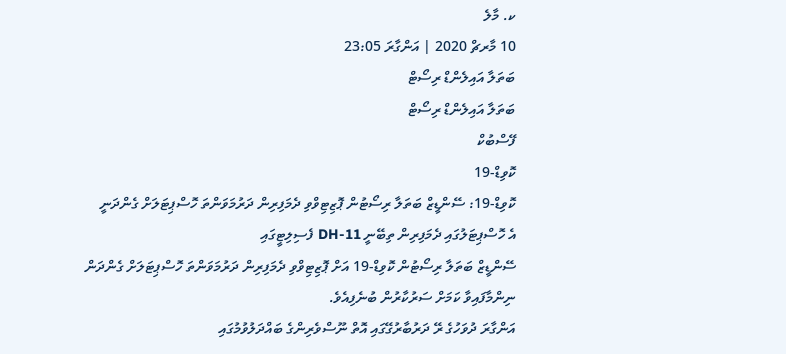ކ. މާލެ
10 މާރޗް 2020 | އަންގާރަ 23:05
ބަތަލާ އައިލެންޑް ރިސޯޓް
ބަތަލާ އައިލެންޑް ރިސޯޓް
ފޭސްބުކް
ކޮވިޑް-19
ކޮވިޑް-19: ސޭންޑީޒް ބަތަލާ ރިސޯޓުން ޕޮޒިޓިވްވި ދެމަފިރިން ދަރުމަވަންތަ ހޮސްޕިޓަލަށް ގެންދަނީ
އެ ހޮސްޕިޓަލުގައި ދެމަފިރިން ތިބޭނީ DH-11 ފެސިލިޓީގައި
ސޭންޑީޒް ބަތަލާ ރިސޯޓުން ކޮވިޑް-19 އަށް ޕޮޒިޓިވްވި ދެމަފިރިން ދަރުމަވަންތަ ހޮސްޕިޓަލަށް ގެންދަން ނިންމާފައިވާ ކަމަށް ސަރުކާރުން ބުނެފިއެވެ.
އަންގާރަ ދުވަހުގެ ރޭ ދަރުބާރުގޭގައި އޮތް ނޫސްވެރިންގެ ބައްދަލުވުމުގައި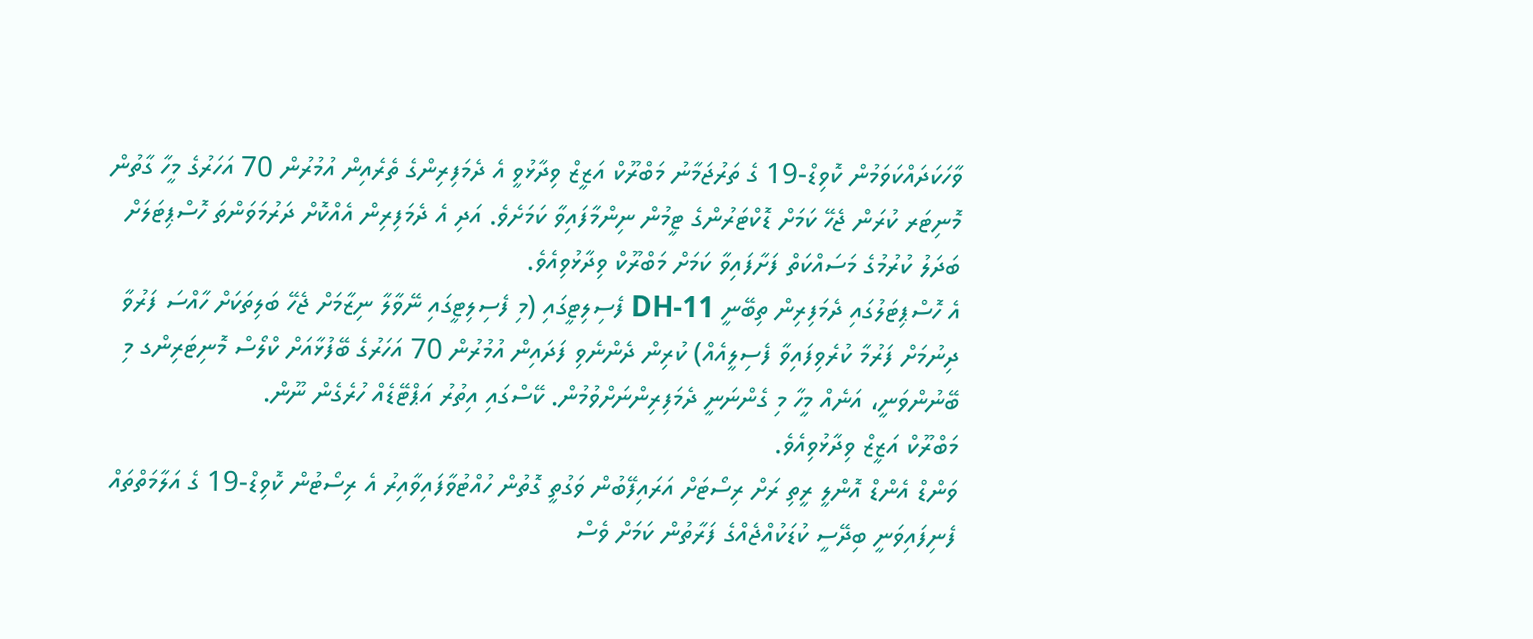ވާހަކަދައްކަވަމުން ކޮވިޑް-19 ގެ ތަރުޖަމާނު މަބްރޫކް އަޒީޒް ވިދާޅުވީ އެ ދެމަފިރިންގެ ތެރެއިން އުމުރުން 70 އަހަރުގެ މީހާ ގާތުން މޮނިޓަރ ކުރަން ޖެހޭ ކަމަށް ޑޮކްޓަރުންގެ ޓީމުން ނިންމާފައިވާ ކަމަށެވެ. އަދި އެ ދެމަފިރިން އެއްކޮށް ދަރުމަވަންތަ ހޮސްޕިޓަލަށް ބަދަލު ކުރުމުގެ މަސައްކަތް ފަށާފައިވާ ކަމަށް މަބްރޫކް ވިދާޅުވިއެވެ.
އެ ހޮސްޕިޓަލުގައި ދެމަފިރިން ތިބޭނީ DH-11 ފެސިލިޓީގައި (މި ފެސިލިޓީގައި ނޭވާލާ ނިޒާމަށް ޖެހޭ ބަލިތަކަށް ހާއްސަ ފަރުވާ ދިނުމަށް ފަރުމާ ކުރެވިފައިވާ ފެސިލީއެއް) ކުރިން ދެންނެވި ފަދައިން އުމުރުން 70 އަހަރުގެ ބޭފުޅާއަށް ކްލޯސް މޮނިޓަރިންގ މި ބޭނުންވަނީ، އަނެއް މީހާ މި ގެންނަނީ ދެމަފިރިންނަށްވުމުން. ކޭސްގައި އިތުރު އަޕްޓޭޑެއް ހުރެގެން ނޫން.
މަބްރޫކް އަޒީޒް ވިދާޅުވިއެވެ.
ވަންޑް އެންޑް އޮންލީ ރީތި ރަށް ރިސޯޓަށް އަރައިފޭބުން ވަގުތީ ގޮތުން ހުއްޓުވާފައިވާއިރު އެ ރިސޯޓުން ކޮވިޑް-19 ގެ އަލާމަތްތައް ފެނިފައިވަނީ ބިދޭސީ ކުޑަކުއްޖެއްގެ ފަރާތުން ކަމަށް ވެސް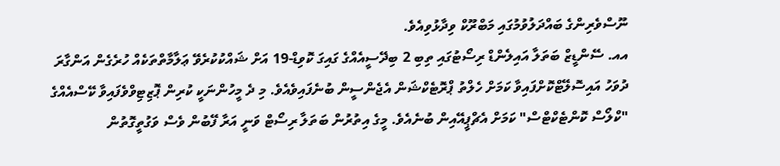ނޫސްވެރިންގެ ބައްދަލުވުމުގައި މަބްރޫކް ވިދާޅުވިއެވެ.
އއ. ސޭންޑީޒް ބަތަލާ އައިލެންޑް ރިސޯޓުގައި ތިބި 2 ބިދޭސީއެއްގެ ގައިގަ ކޮވިޑް-19 އަށް ޝައްކުކުރެވޭ ޢަލާމާތްތަކެއް ހުރެގެން އަންގާރަ ދުވަހު އައިސޮލޭޓްކޮށްފައިވާ ކަމަށް ހެލްތު ޕްރޮޓެކްޝަން އެޖެންސީން ބުނެފައިވެއެވެ. މި ދެ މީހުންނަކީ ކުރިން ޕޮޒިޓިވްވެފައިވާ ކޭސްއެއްގެ "ކްލޯސް ކޮންޓެކްޓްސް" ކަމަށް އެޗްޕީއޭއިން ބުނެއެވެ. މީގެ އިތުރުން ބަތަލާ ރިސޯޓް ވަނީ އަރާ ފޭބުން ވެސް ވަގުތީގޮތުން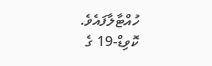ހުއްޓާލާފައެވެ.
ކޮވިޑް-19 ގެ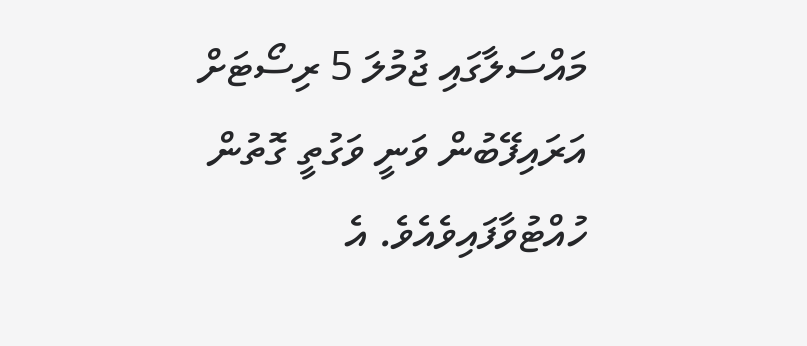މައްސަލާގައި ޖުމުލަ 5 ރިސޯޓަށް އަރައިފޭބުން ވަނީ ވަގުތީ ގޮތުން ހުއްޓުވާފައިވެއެވެ. އެ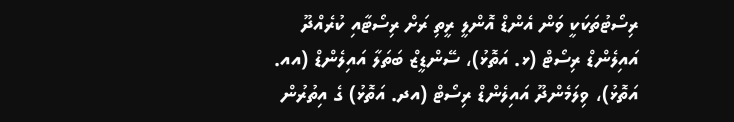ރިސޯޓުތަކަކީ ވަން އެންޑް އޮންލީ ރީތި ރަށް ރިސޯޓާއި ކުރެއްދޫ އައިލެންޑް ރިސޯޓް (ޅ. އަތޮޅު)، ސޭންޑީޒް ބަތަލާ އައިލެންޑް (އއ. އަތޮޅު)، ވިލަމެންދޫ އައިލެންޑް ރިސޯޓް (އދ. އަތޮޅު) ގެ އިތުރުން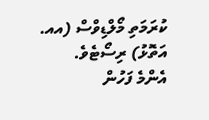ކުރަމަތި މޯލްޑިވްސް (އއ. އަތޮޅު) ރިސޯޓެވެ.
އެންމެ ފަހުން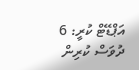އަޕްޑޭޓް ކުރީ: 6 ދުވަސް ކުރިން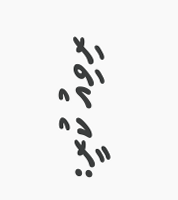ރިވިއު ކުރީ: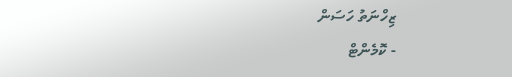ޒިހްނަތު ހަސަން
- ކޮމެންޓް